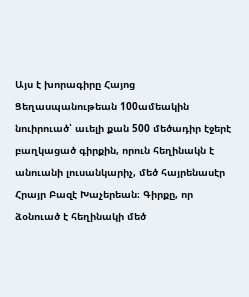Այս է խորագիրը Հայոց Ցեղասպանութեան 100ամեակին նուիրուած՝ աւելի քան 500 մեծադիր էջերէ բաղկացած գիրքին, որուն հեղինակն է անուանի լուսանկարիչ, մեծ հայրենասէր Հրայր Բազէ Խաչերեան։ Գիրքը, որ ձօնուած է հեղինակի մեծ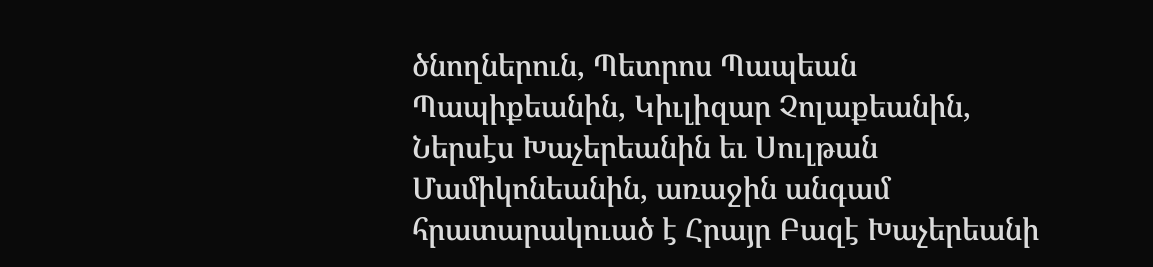ծնողներուն, Պետրոս Պապեան Պապիքեանին, Կիւլիզար Չոլաքեանին, Ներսէս Խաչերեանին եւ Սուլթան Մամիկոնեանին, առաջին անգամ հրատարակուած է Հրայր Բազէ Խաչերեանի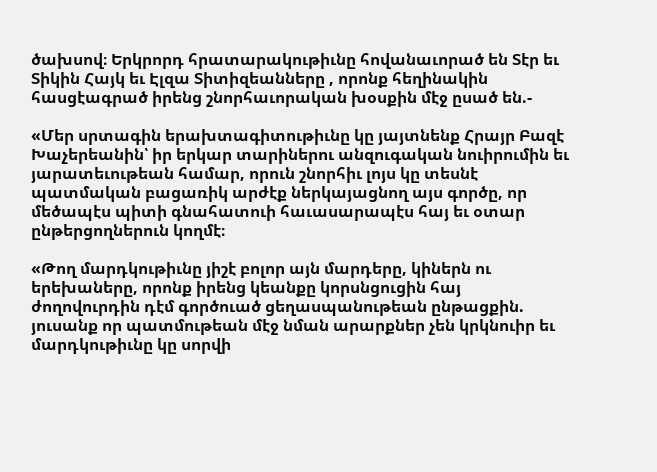ծախսով։ Երկրորդ հրատարակութիւնը հովանաւորած են Տէր եւ Տիկին Հայկ եւ Էլզա Տիտիզեանները , որոնք հեղինակին հասցէագրած իրենց շնորհաւորական խօսքին մէջ ըսած են.-

«Մեր սրտագին երախտագիտութիւնը կը յայտնենք Հրայր Բազէ Խաչերեանին՝ իր երկար տարիներու անզուգական նուիրումին եւ յարատեւութեան համար, որուն շնորհիւ լոյս կը տեսնէ պատմական բացառիկ արժէք ներկայացնող այս գործը, որ մեծապէս պիտի գնահատուի հաւասարապէս հայ եւ օտար ընթերցողներուն կողմէ։

«Թող մարդկութիւնը յիշէ բոլոր այն մարդերը, կիներն ու երեխաները, որոնք իրենց կեանքը կորսնցուցին հայ ժողովուրդին դէմ գործուած ցեղասպանութեան ընթացքին. յուսանք որ պատմութեան մէջ նման արարքներ չեն կրկնուիր եւ մարդկութիւնը կը սորվի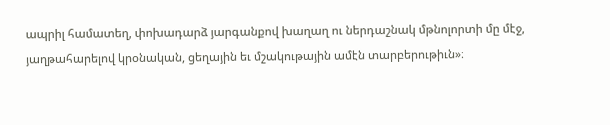ապրիլ համատեղ, փոխադարձ յարգանքով խաղաղ ու ներդաշնակ մթնոլորտի մը մէջ, յաղթահարելով կրօնական, ցեղային եւ մշակութային ամէն տարբերութիւն»։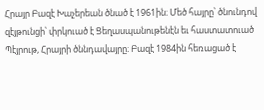Հրայր Բազէ Խաչերեան ծնած է 1961ին։ Մեծ հայրը՝ ծնունդով զէյթունցի՝ փրկուած է Ցեղասպանութենէն եւ հաստատուած Պէյրութ, Հրայրի ծննդավայրը։ Բազէ 1984ին հեռացած է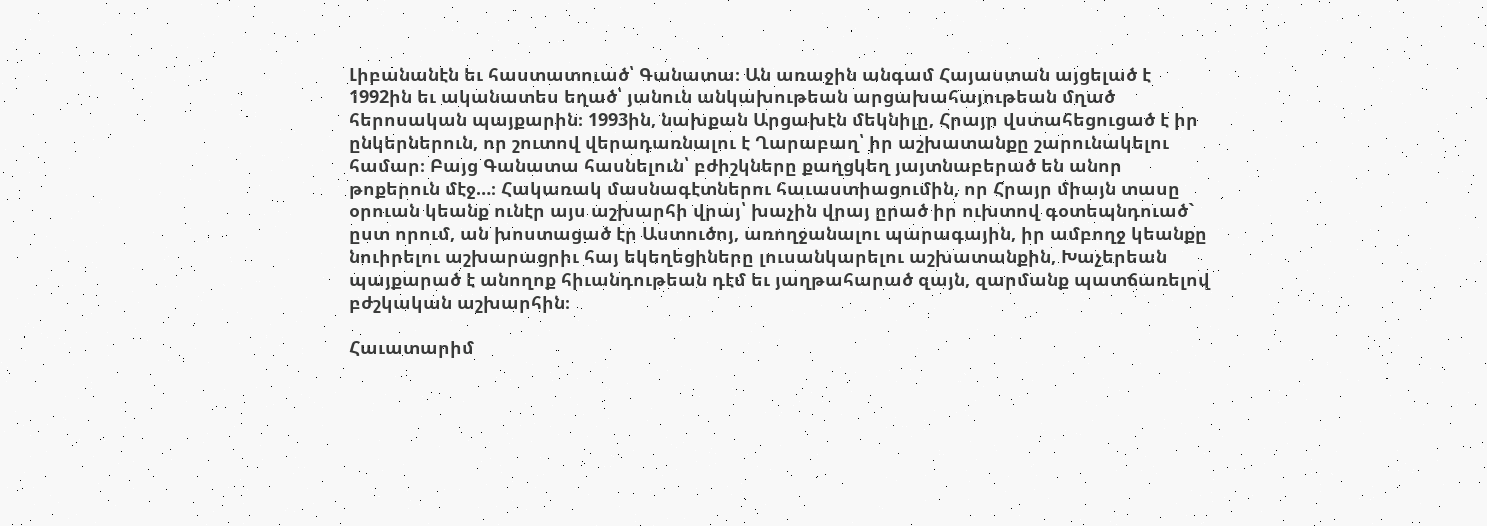Լիբանանէն եւ հաստատուած՝ Գանատա։ Ան առաջին անգամ Հայաստան այցելած է 1992ին եւ ականատես եղած՝ յանուն անկախութեան արցախահայութեան մղած հերոսական պայքարին։ 1993ին, նախքան Արցախէն մեկնիլը, Հրայր վստահեցուցած է իր ընկերներուն, որ շուտով վերադառնալու է Ղարաբաղ՝ իր աշխատանքը շարունակելու համար։ Բայց Գանատա հասնելուն՝ բժիշկները քաղցկեղ յայտնաբերած են անոր թոքերուն մէջ…։ Հակառակ մասնագէտներու հաւաստիացումին, որ Հրայր միայն տասը օրուան կեանք ունէր այս աշխարհի վրայ՝ խաչին վրայ ըրած իր ուխտով գօտեպնդուած` ըստ որում, ան խոստացած էր Աստուծոյ, առողջանալու պարագային, իր ամբողջ կեանքը նուիրելու աշխարացրիւ հայ եկեղեցիները լուսանկարելու աշխատանքին, Խաչերեան պայքարած է անողոք հիւանդութեան դէմ եւ յաղթահարած զայն, զարմանք պատճառելով բժշկական աշխարհին։

Հաւատարիմ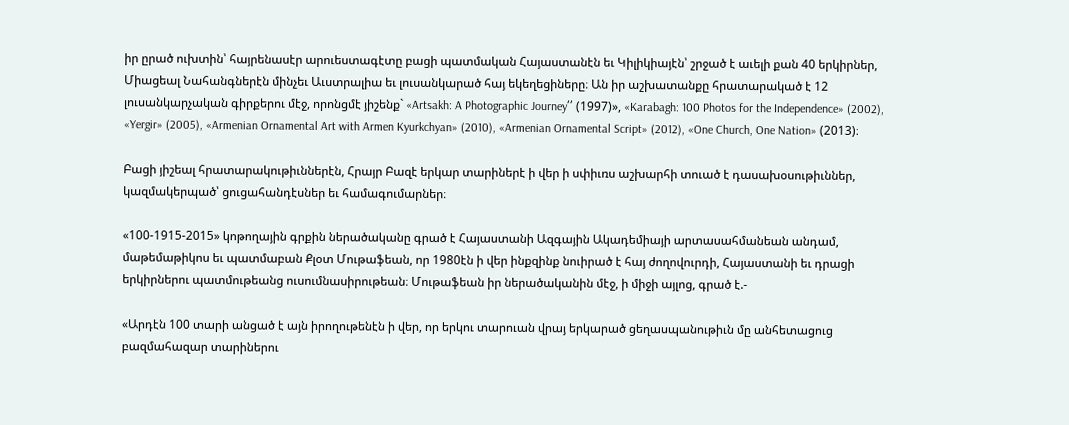իր ըրած ուխտին՝ հայրենասէր արուեստագէտը բացի պատմական Հայաստանէն եւ Կիլիկիայէն՝ շրջած է աւելի քան 40 երկիրներ, Միացեալ Նահանգներէն մինչեւ Աւստրալիա եւ լուսանկարած հայ եկեղեցիները։ Ան իր աշխատանքը հրատարակած է 12 լուսանկարչական գիրքերու մէջ, որոնցմէ յիշենք` «Artsakh: A Photographic Journey՛՛ (1997)», «Karabagh: 100 Photos for the Independence» (2002), «Yergir» (2005), «Armenian Ornamental Art with Armen Kyurkchyan» (2010), «Armenian Ornamental Script» (2012), «One Church, One Nation» (2013)։

Բացի յիշեալ հրատարակութիւններէն, Հրայր Բազէ երկար տարիներէ ի վեր ի սփիւռս աշխարհի տուած է դասախօսութիւններ, կազմակերպած՝ ցուցահանդէսներ եւ համագումարներ։

«100-1915-2015» կոթողային գրքին ներածականը գրած է Հայաստանի Ազգային Ակադեմիայի արտասահմանեան անդամ, մաթեմաթիկոս եւ պատմաբան Քլօտ Մութաֆեան, որ 1980էն ի վեր ինքզինք նուիրած է հայ ժողովուրդի, Հայաստանի եւ դրացի երկիրներու պատմութեանց ուսումնասիրութեան։ Մութաֆեան իր ներածականին մէջ, ի միջի այլոց, գրած է.-

«Արդէն 100 տարի անցած է այն իրողութենէն ի վեր, որ երկու տարուան վրայ երկարած ցեղասպանութիւն մը անհետացուց բազմահազար տարիներու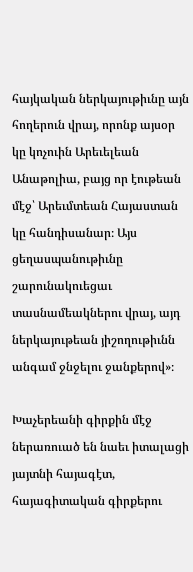հայկական ներկայութիւնը այն հողերուն վրայ, որոնք այսօր կը կոչուին Արեւելեան Անաթոլիա, բայց որ էութեան մէջ՝ Արեւմտեան Հայաստան կը հանդիսանար։ Այս ցեղասպանութիւնը շարունակուեցաւ տասնամեակներու վրայ, այդ ներկայութեան յիշողութիւնն անգամ ջնջելու ջանքերով»։

Խաչերեանի գիրքին մէջ ներառուած են նաեւ իտալացի յայտնի հայագէտ, հայագիտական գիրքերու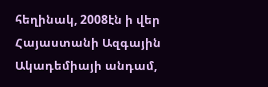հեղինակ, 2008էն ի վեր Հայաստանի Ազգային Ակադեմիայի անդամ,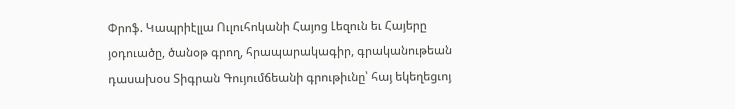Փրոֆ. Կապրիէլլա Ուլուհոկանի Հայոց Լեզուն եւ Հայերը յօդուածը, ծանօթ գրող, հրապարակագիր, գրականութեան դասախօս Տիգրան Գույումճեանի գրութիւնը՝ հայ եկեղեցւոյ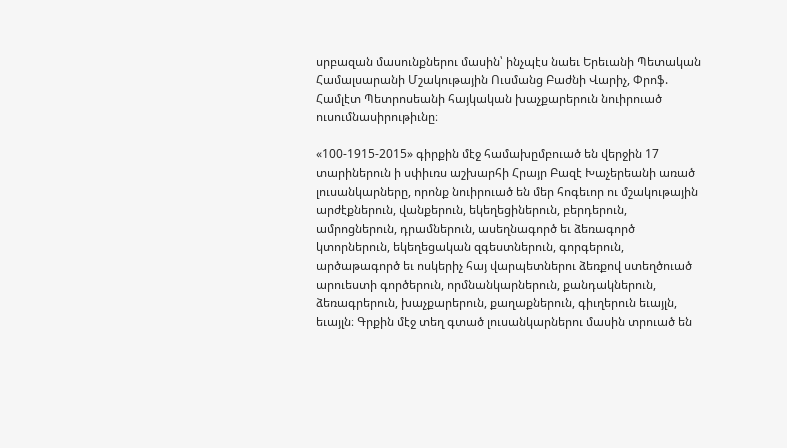սրբազան մասունքներու մասին՝ ինչպէս նաեւ Երեւանի Պետական Համալսարանի Մշակութային Ուսմանց Բաժնի Վարիչ, Փրոֆ. Համլէտ Պետրոսեանի հայկական խաչքարերուն նուիրուած ուսումնասիրութիւնը։

«100-1915-2015» գիրքին մէջ համախըմբուած են վերջին 17 տարիներուն ի սփիւռս աշխարհի Հրայր Բազէ Խաչերեանի առած լուսանկարները, որոնք նուիրուած են մեր հոգեւոր ու մշակութային արժէքներուն, վանքերուն, եկեղեցիներուն, բերդերուն, ամրոցներուն, դրամներուն, ասեղնագործ եւ ձեռագործ կտորներուն, եկեղեցական զգեստներուն, գորգերուն, արծաթագործ եւ ոսկերիչ հայ վարպետներու ձեռքով ստեղծուած արուեստի գործերուն, որմնանկարներուն, քանդակներուն, ձեռագրերուն, խաչքարերուն, քաղաքներուն, գիւղերուն եւայլն, եւայլն։ Գրքին մէջ տեղ գտած լուսանկարներու մասին տրուած են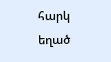հարկ եղած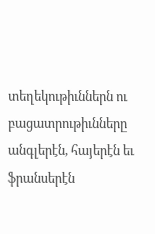տեղեկութիւններն ու բացատրութիւնները անգլերէն, հայերէն եւ ֆրանսերէն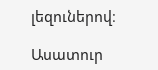լեզուներով։

Ասատուր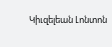Կիւզելեան Լոնտոն